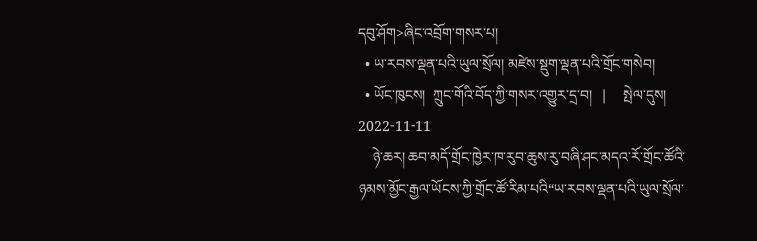དབུ་ཤོག>ཞིང་འབྲོག་གསར་པ།
  • ཡ་རབས་ལྡན་པའི་ཡུལ་སྲོལ། མཛེས་སྡུག་ལྡན་པའི་གྲོང་གསེབ།
  • ཡོང་ཁུངས།  ཀྲུང་གོའི་བོད་ཀྱི་གསར་འགྱུར་དྲ་བ།   |     སྤེལ་དུས།  2022-11-11
    ཉེ་ཆར། ཆབ་མདོ་གྲོང་ཁྱེར་ཁ་རུབ་ཆུས་རུ་བཞི་ཤང་མདའ་རོ་གྲོང་ཚོའི་ཉམས་མྱོང་རྒྱལ་ཡོངས་ཀྱི་གྲོང་ཚོ་རིམ་པའི“ཡ་རབས་ལྡན་པའི་ཡུལ་སྲོལ་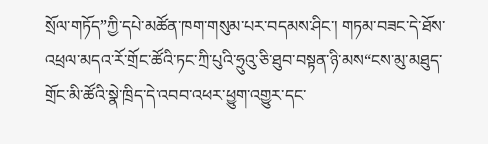སྲོལ་གཏོད”ཀྱི་དཔེ་མཚོན་ཁག་གསུམ་པར་བདམས་ཤིང་། གཏམ་བཟང་དེ་ཐོས་འཕྲལ་མདའ་རོ་གྲོང་ཚོའི་ཏང་ཀྲི་པུའི་ཧྲུའུ་ཅི་ཐུབ་བསྟན་ཉི་མས“ངས་མུ་མཐུད་གྲོང་མི་ཚོའི་སྣེ་ཁྲིད་དེ་འབབ་འཕར་ཕྱུག་འགྱུར་དང་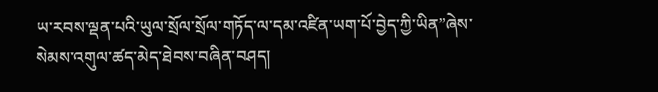ཡ་རབས་ལྡན་པའི་ཡུལ་སྲོལ་སྲོལ་གཏོད་ལ་དམ་འཛིན་ཡག་པོ་བྱེད་ཀྱི་ཡིན”ཞེས་སེམས་འགུལ་ཚད་མེད་ཐེབས་བཞིན་བཤད།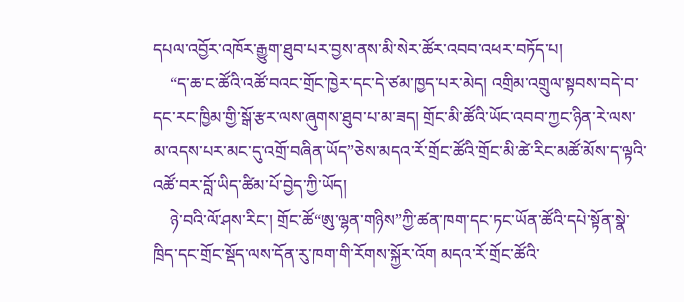དཔལ་འབྱོར་འཁོར་རྒྱུག་ཐུབ་པར་བྱས་ནས་མི་སེར་ཚོར་འབབ་འཕར་བཏོད་པ།
    “ད་ཆ་ང་ཚོའི་འཚོ་བའང་གྲོང་ཁྱེར་དང་དེ་ཙམ་ཁྱད་པར་མེད། འགྲིམ་འགྲུལ་སྟབས་བདེ་བ་དང་རང་ཁྱིམ་གྱི་སྒོ་རྩར་ལས་ཞུགས་ཐུབ་པ་མ་ཟད། གྲོང་མི་ཚོའི་ཡོང་འབབ་ཀྱང་ཉིན་རེ་ལས་མ་འདས་པར་མང་དུ་འགྲོ་བཞིན་ཡོད”ཅེས་མདའ་རོ་གྲོང་ཚོའི་གྲོང་མི་ཚེ་རིང་མཚོ་མོས་ད་ལྟའི་འཚོ་བར་བློ་ཡིད་ཚིམ་པོ་བྱེད་ཀྱི་ཡོད།
    ཉེ་བའི་ལོ་ཤས་རིང་། གྲོང་ཚོ“ཨུ་ལྷན་གཉིས”ཀྱི་ཚན་ཁག་དང་ཏང་ཡོན་ཚོའི་དཔེ་སྟོན་སྣེ་ཁྲིད་དང་གྲོང་སྡོད་ལས་དོན་རུ་ཁག་གི་རོགས་སྐྱོར་འོག མདའ་རོ་གྲོང་ཚོའི་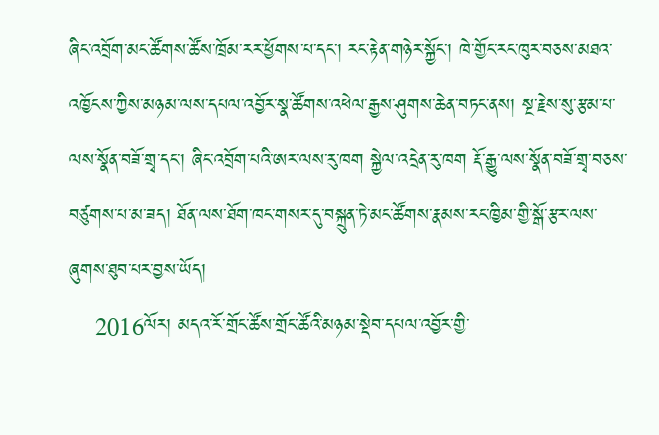ཞིང་འབྲོག་མང་ཚོགས་ཚོས་ཁྲོམ་རར་ཕྱོགས་པ་དང་། རང་རྟེན་གཉེར་སྐྱོང་། ཁེ་གྱོང་རང་ཁུར་བཅས་མཐའ་འཁྱོངས་ཀྱིས་མཉམ་ལས་དཔལ་འབྱོར་སྣ་ཚོགས་འཕེལ་རྒྱས་ཤུགས་ཆེན་བཏང་ནས། སྔ་རྗེས་སུ་རྩམ་པ་ལས་སྣོན་བཟོ་གྲྭ་དང་། ཞིང་འབྲོག་པའི་ཨར་ལས་རུ་ཁག སྐྱེལ་འདྲེན་རུ་ཁག རྡོ་རྒྱུ་ལས་སྣོན་བཟོ་གྲྭ་བཅས་བཙུགས་པ་མ་ཟད། ཐོན་ལས་ཐོག་ཁང་གསར་དུ་བསྐྲུན་ཏེ་མང་ཚོགས་རྣམས་རང་ཁྱིམ་གྱི་སྒོ་རྩར་ལས་ཞུགས་ཐུབ་པར་བྱས་ཡོད།
    2016ལོར། མདའ་རོ་གྲོང་ཚོས་གྲོང་ཚོའི་མཉམ་སྡེབ་དཔལ་འབྱོར་གྱི་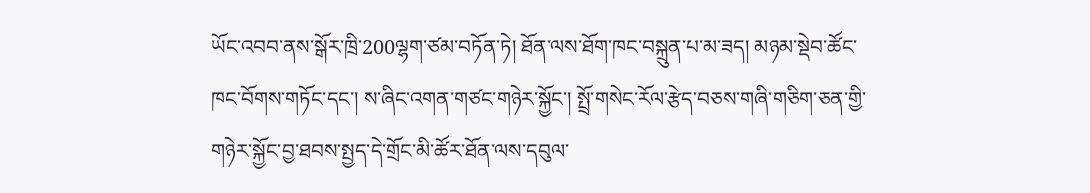ཡོང་འབབ་ནས་སྒོར་ཁྲི་200ལྷག་ཙམ་བཏོན་ཏེ། ཐོན་ལས་ཐོག་ཁང་བསྐྲུན་པ་མ་ཟད། མཉམ་སྡེབ་ཚོང་ཁང་བོགས་གཏོང་དང་། ས་ཞིང་འགན་གཙང་གཉེར་སྐྱོང་། སྤྲོ་གསེང་རོལ་རྩེད་བཅས་གཞི་གཅིག་ཅན་གྱི་གཉེར་སྐྱོང་བྱ་ཐབས་སྤྱད་དེ་གྲོང་མི་ཚོར་ཐོན་ལས་དབུལ་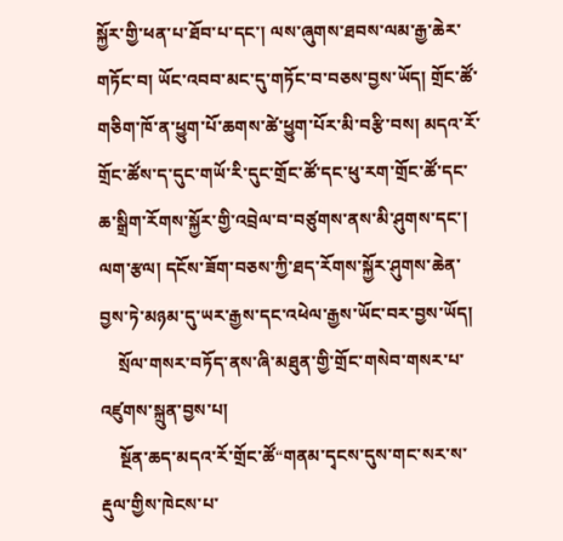སྐྱོར་གྱི་ཕན་པ་ཐོབ་པ་དང་། ལས་ཞུགས་ཐབས་ལམ་རྒྱ་ཆེར་གཏོང་བ། ཡོང་འབབ་མང་དུ་གཏོང་བ་བཅས་བྱས་ཡོད། གྲོང་ཚོ་གཅིག་ཁོ་ན་ཕྱུག་པོ་ཆགས་ཚེ་ཕྱུག་པོར་མི་བརྩི་བས། མདའ་རོ་གྲོང་ཚོས་ད་དུང་གཡོ་རི་དུང་གྲོང་ཚོ་དང་ཕུ་རག་གྲོང་ཚོ་དང་ཆ་སྒྲིག་རོགས་སྐྱོར་གྱི་འབྲེལ་བ་བཙུགས་ནས་མི་ཤུགས་དང་། ལག་རྩལ། དངོས་ཟོག་བཅས་ཀྱི་ཐད་རོགས་སྐྱོར་ཤུགས་ཆེན་བྱས་ཏེ་མཉམ་དུ་ཡར་རྒྱས་དང་འཕེལ་རྒྱས་ཡོང་བར་བྱས་ཡོད།
    སྲོལ་གསར་བཏོད་ནས་ཞི་མཐུན་གྱི་གྲོང་གསེབ་གསར་པ་འཛུགས་སྐྲུན་བྱས་པ།
    སྔོན་ཆད་མདའ་རོ་གྲོང་ཚོ“གནམ་དྭངས་དུས་གང་སར་ས་རྡུལ་གྱིས་ཁེངས་པ་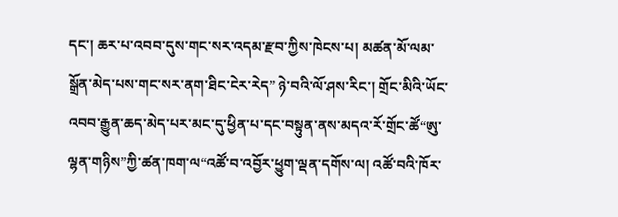དང་། ཆར་པ་འབབ་དུས་གང་སར་འདམ་རྫབ་ཀྱིས་ཁེངས་པ། མཚན་མོ་ལམ་སྒྲོན་མེད་པས་གང་སར་ནག་ཐིང་ངེར་རེད” ཉེ་བའི་ལོ་ཤས་རིང་། གྲོང་མིའི་ཡོང་འབབ་རྒྱུན་ཆད་མེད་པར་མང་དུ་ཕྱིན་པ་དང་བསྟུན་ནས་མདའ་རོ་གྲོང་ཚོ“ཨུ་ལྷན་གཉིས”ཀྱི་ཚན་ཁག་ལ“འཚོ་བ་འབྱོར་ཕྱུག་ལྡན་དགོས་ལ། འཚོ་བའི་ཁོར་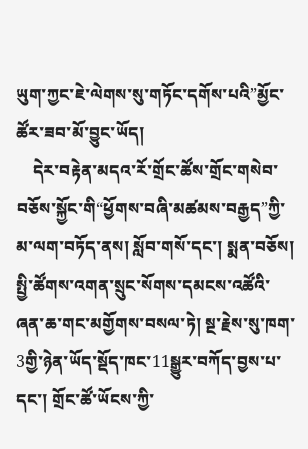ཡུག་ཀྱང་ཇེ་ལེགས་སུ་གཏོང་དགོས་པའི”མྱོང་ཚོར་ཟབ་མོ་བྱུང་ཡོད།
    དེར་བརྟེན་མདའ་རོ་གྲོང་ཚོས་གྲོང་གསེབ་བཅོས་སྐྱོང་གི“ཕྱོགས་བཞི་མཚམས་བརྒྱད”ཀྱི་མ་ལག་བཏོད་ནས། སློབ་གསོ་དང་། སྨན་བཅོས། སྤྱི་ཚོགས་འགན་སྲུང་སོགས་དམངས་འཚོའི་ཞན་ཆ་གང་མགྱོགས་བསལ་ཏེ། སྔ་རྗེས་སུ་ཁག་3གྱི་ཉེན་ཡོད་སྡོད་ཁང་11སྒྱུར་བཀོད་བྱས་པ་དང་། གྲོང་ཚོ་ཡོངས་ཀྱི་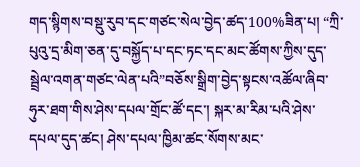གད་སྙིགས་བསྡུ་རུབ་དང་གཙང་སེལ་བྱེད་ཚད་100%ཟིན་པ། “ཀྲི་པུའུ་དྲ་མིག་ཅན་དུ་བསྐྱོད་པ་དང་ཏང་དང་མང་ཚོགས་ཀྱིས་དུད་སྦྲེལ་འགན་གཙང་ལེན་པའི”བཅོས་སྒྲིག་བྱེད་སྟངས་འཚོལ་ཞིབ་ཧུར་ཐག་གིས་ཤེས་དཔལ་གྲོང་ཚོ་དང་། སྐར་མ་རིམ་པའི་ཤེས་དཔལ་དུད་ཚང། ཤེས་དཔལ་ཁྱིམ་ཚང་སོགས་མང་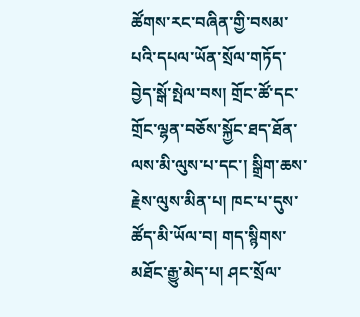ཚོགས་རང་བཞིན་གྱི་བསམ་པའི་དཔལ་ཡོན་སྲོལ་གཏོད་བྱེད་སྒོ་སྤེལ་བས། གྲོང་ཚོ་དང་གྲོང་ལྷན་བཅོས་སྐྱོང་ཐད་ཐོན་ལས་མི་ལུས་པ་དང་། སྒྲིག་ཆས་རྗེས་ལུས་མིན་པ། ཁང་པ་དུས་ཚོད་མི་ཡོལ་བ། གད་སྙིགས་མཐོང་རྒྱུ་མེད་པ། ཤང་སྲོལ་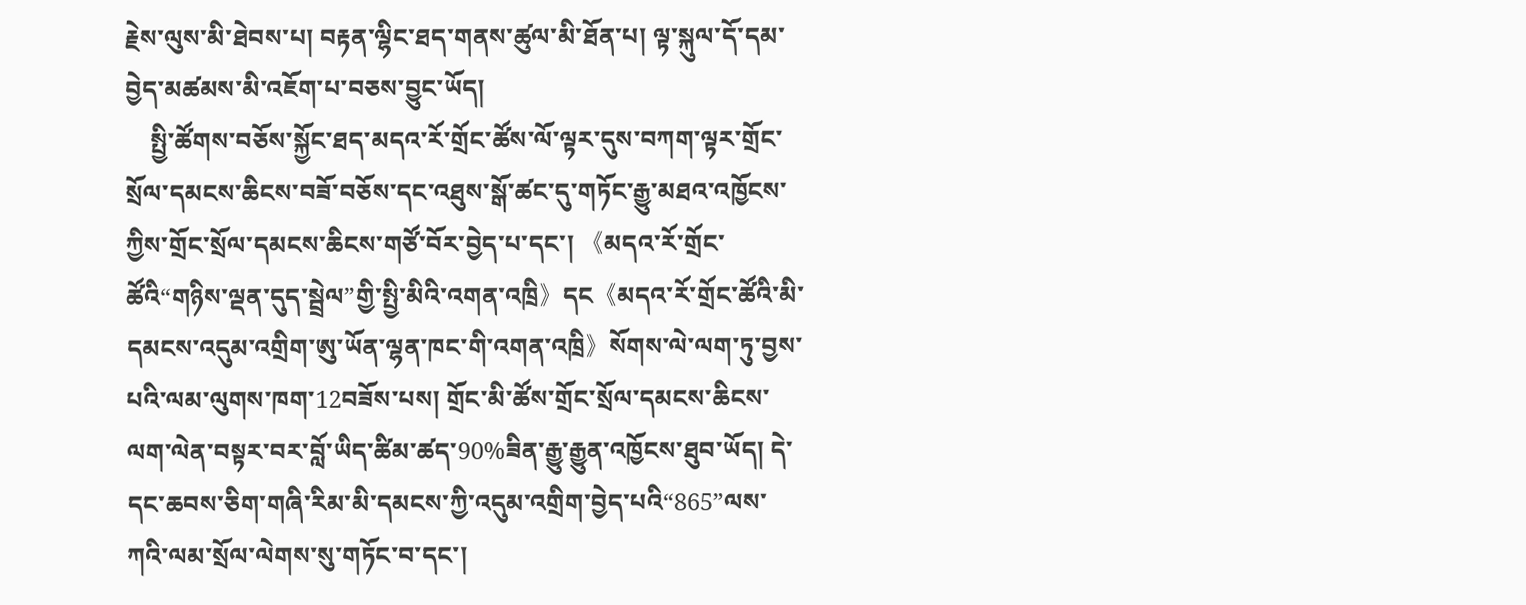རྗེས་ལུས་མི་ཐེབས་པ། བརྟན་ལྷིང་ཐད་གནས་ཚུལ་མི་ཐོན་པ། ལྟ་སྐུལ་དོ་དམ་བྱེད་མཚམས་མི་འཇོག་པ་བཅས་བྱུང་ཡོད།
    སྤྱི་ཚོགས་བཅོས་སྐྱོང་ཐད་མདའ་རོ་གྲོང་ཚོས་ལོ་ལྟར་དུས་བཀག་ལྟར་གྲོང་སྲོལ་དམངས་ཆིངས་བཟོ་བཅོས་དང་འཐུས་སྒོ་ཚང་དུ་གཏོང་རྒྱུ་མཐའ་འཁྱོངས་ཀྱིས་གྲོང་སྲོལ་དམངས་ཆིངས་གཙོ་བོར་བྱེད་པ་དང་། 《མདའ་རོ་གྲོང་ཚོའི“གཉིས་ལྡན་དུད་སྦྲེལ”གྱི་སྤྱི་མིའི་འགན་འཁྲི》དང《མདའ་རོ་གྲོང་ཚོའི་མི་དམངས་འདུམ་འགྲིག་ཨུ་ཡོན་ལྷན་ཁང་གི་འགན་འཁྲི》སོགས་ལེ་ལག་ཏུ་བྱས་པའི་ལམ་ལུགས་ཁག་12བཟོས་པས། གྲོང་མི་ཚོས་གྲོང་སྲོལ་དམངས་ཆིངས་ལག་ལེན་བསྟར་བར་བློ་ཡིད་ཚིམ་ཚད་90%ཟིན་རྒྱུ་རྒྱུན་འཁྱོངས་ཐུབ་ཡོད། དེ་དང་ཆབས་ཅིག་གཞི་རིམ་མི་དམངས་ཀྱི་འདུམ་འགྲིག་བྱེད་པའི“865”ལས་ཀའི་ལམ་སྲོལ་ལེགས་སུ་གཏོང་བ་དང་།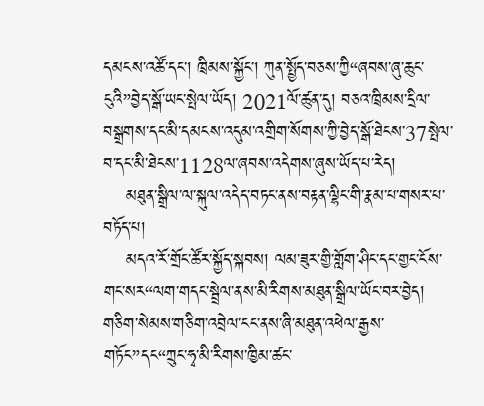དམངས་འཚོ་དང་། ཁྲིམས་སྐྱོང་། ཀུན་སྤྱོད་བཅས་ཀྱི“ཞབས་ཞུ་ཆུང་ངུའི”བྱེད་སྒོ་ཡང་སྤེལ་ཡོད། 2021ལོ་ཚུན་དུ། བཅའ་ཁྲིམས་དྲིལ་བསྒྲགས་དང་མི་དམངས་འདུམ་འགྲིག་སོགས་ཀྱི་བྱེད་སྒོ་ཐེངས་37སྤེལ་བ་དང་མི་ཐེངས་1128ལ་ཞབས་འདེགས་ཞུས་ཡོད་པ་རེད།
    མཐུན་སྒྲིལ་ལ་སྐུལ་འདེད་བཏང་ནས་བརྟན་ལྷིང་གི་རྣམ་པ་གསར་པ་བཏོད་པ།
    མདའ་རོ་གྲོང་ཚོར་སྐྱོད་སྐབས། ལམ་ཟུར་གྱི་གློག་ཤིང་དང་གྱང་ངོས་གང་སར“ལག་གདང་སྦྲེལ་ནས་མི་རིགས་མཐུན་སྒྲིལ་ཡོང་བར་བྱེད། གཅིག་སེམས་གཅིག་འབྲེལ་ངང་ནས་ཞི་མཐུན་འཕེལ་རྒྱས་གཏོང”དང“ཀྲུང་ཧྭ་མི་རིགས་ཁྱིམ་ཚང་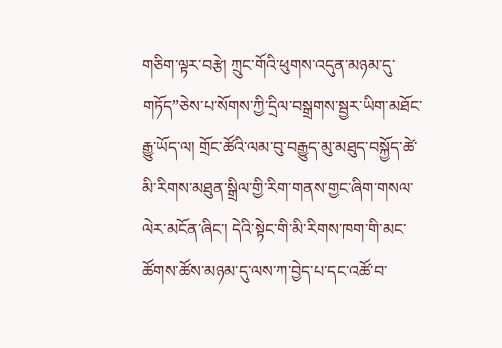གཅིག་ལྟར་བརྩེ། ཀྲུང་གོའི་ཕུགས་འདུན་མཉམ་དུ་གཏོད”ཅེས་པ་སོགས་ཀྱི་དྲིལ་བསྒྲགས་སྦྱར་ཡིག་མཐོང་རྒྱུ་ཡོད་ལ། གྲོང་ཚོའི་ལམ་བུ་བརྒྱུད་མུ་མཐུད་བསྐྱོད་ཚེ་མི་རིགས་མཐུན་སྒྲིལ་གྱི་རིག་གནས་གྱང་ཞིག་གསལ་ལེར་མངོན་ཞིང་། དེའི་སྟེང་གི་མི་རིགས་ཁག་གི་མང་ཚོགས་ཚོས་མཉམ་དུ་ལས་ཀ་བྱེད་པ་དང་འཚོ་བ་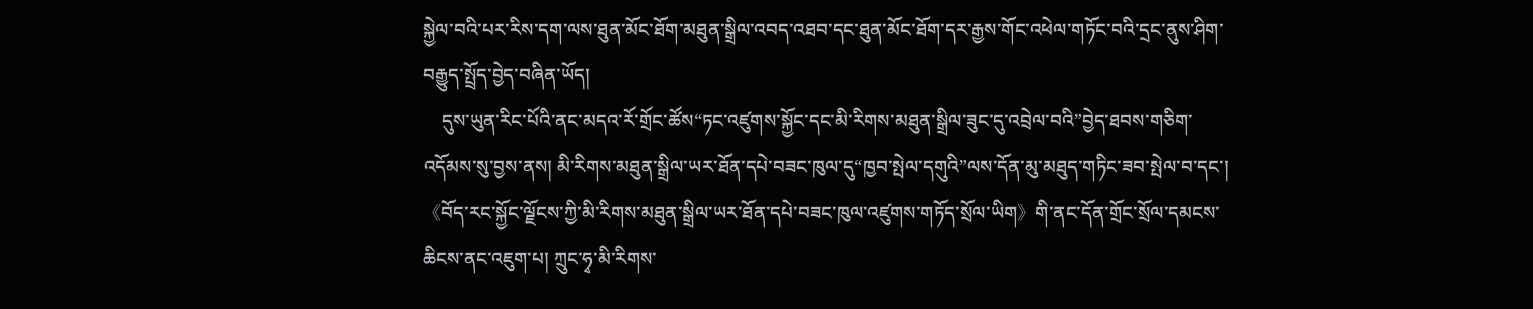སྐྱེལ་བའི་པར་རིས་དག་ལས་ཐུན་མོང་ཐོག་མཐུན་སྒྲིལ་འབད་འཐབ་དང་ཐུན་མོང་ཐོག་དར་རྒྱས་གོང་འཕེལ་གཏོང་བའི་དྲང་ནུས་ཤིག་བརྒྱུད་སྤྲོད་བྱེད་བཞིན་ཡོད།
    དུས་ཡུན་རིང་པོའི་ནང་མདའ་རོ་གྲོང་ཚོས“ཏང་འཛུགས་སྐྱོང་དང་མི་རིགས་མཐུན་སྒྲིལ་ཟུང་དུ་འབྲེལ་བའི”བྱེད་ཐབས་གཅིག་འདོམས་སུ་བྱས་ནས། མི་རིགས་མཐུན་སྒྲིལ་ཡར་ཐོན་དཔེ་བཟང་ཁུལ་དུ“ཁྱབ་སྤེལ་དགུའི”ལས་དོན་མུ་མཐུད་གཏིང་ཟབ་སྤེལ་བ་དང་། 《བོད་རང་སྐྱོང་ལྗོངས་ཀྱི་མི་རིགས་མཐུན་སྒྲིལ་ཡར་ཐོན་དཔེ་བཟང་ཁུལ་འཛུགས་གཏོད་སྲོལ་ཡིག》གི་ནང་དོན་གྲོང་སྲོལ་དམངས་ཆིངས་ནང་འཇུག་པ། ཀྲུང་ཧྭ་མི་རིགས་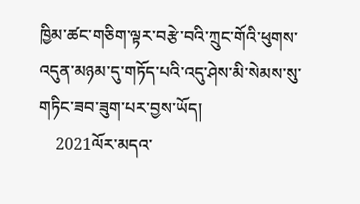ཁྱིམ་ཚང་གཅིག་ལྟར་བརྩེ་བའི་ཀྲུང་གོའི་ཕུགས་འདུན་མཉམ་དུ་གཏོད་པའི་འདུ་ཤེས་མི་སེམས་སུ་གཏིང་ཟབ་ཟུག་པར་བྱས་ཡོད།
    2021ལོར་མདའ་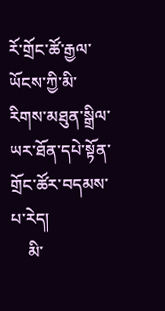རོ་གྲོང་ཚོ་རྒྱལ་ཡོངས་ཀྱི་མི་རིགས་མཐུན་སྒྲིལ་ཡར་ཐོན་དཔེ་སྟོན་གྲོང་ཚོར་བདམས་པ་རེད།
    མི་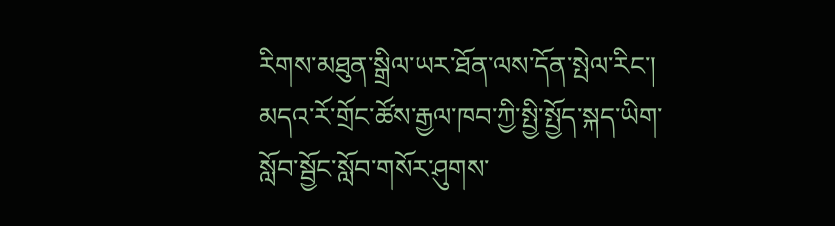རིགས་མཐུན་སྒྲིལ་ཡར་ཐོན་ལས་དོན་སྤེལ་རིང་། མདའ་རོ་གྲོང་ཚོས་རྒྱལ་ཁབ་ཀྱི་སྤྱི་སྤྱོད་སྐད་ཡིག་སློབ་སྦྱོང་སློབ་གསོར་ཤུགས་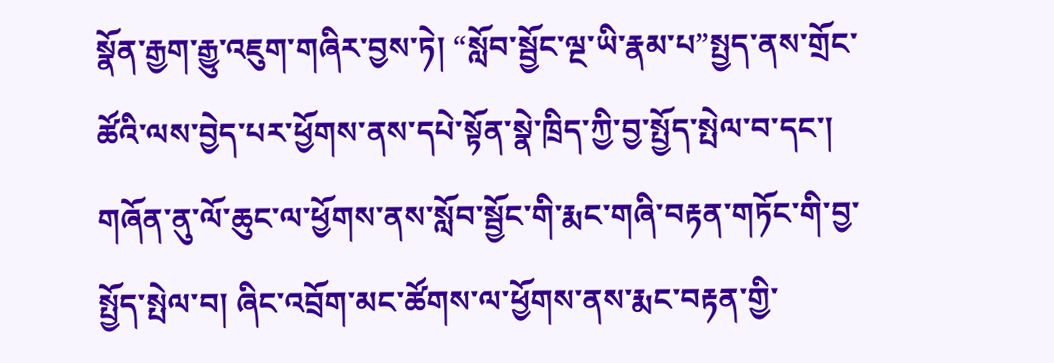སྣོན་རྒྱག་རྒྱུ་འཇུག་གཞིར་བྱས་ཏེ། “སློབ་སྦྱོང་ལྔ་ཡི་རྣམ་པ”སྤྱད་ནས་གྲོང་ཚོའི་ལས་བྱེད་པར་ཕྱོགས་ནས་དཔེ་སྟོན་སྣེ་ཁྲིད་ཀྱི་བྱ་སྤྱོད་སྤེལ་བ་དང་། གཞོན་ནུ་ལོ་ཆུང་ལ་ཕྱོགས་ནས་སློབ་སྦྱོང་གི་རྨང་གཞི་བརྟན་གཏོང་གི་བྱ་སྤྱོད་སྤེལ་བ། ཞིང་འབྲོག་མང་ཚོགས་ལ་ཕྱོགས་ནས་རྨང་བརྟན་གྱི་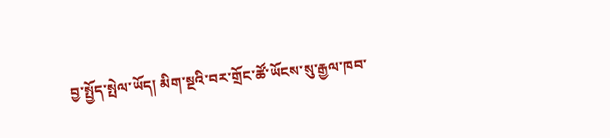བྱ་སྤྱོད་སྤེལ་ཡོད། མིག་སྔའི་བར་གྲོང་ཚོ་ཡོངས་སུ་རྒྱལ་ཁབ་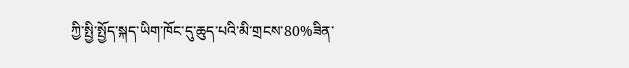ཀྱི་སྤྱི་སྤྱོད་སྐད་ཡིག་ཁོང་དུ་ཆུད་པའི་མི་གྲངས་80%ཟིན་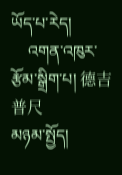ཡོད་པ་རེད།
    འགན་འཁུར་རྩོམ་སྒྲིག་པ། 德吉普尺
མཉམ་སྤྱོད།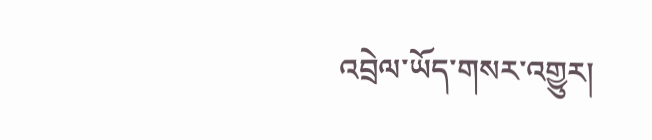འབྲེལ་ཡོད་གསར་འགྱུར།